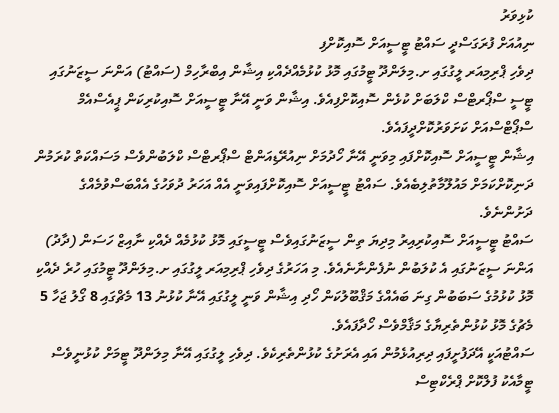ކުޅިވަރު
ނިއުއަށް ފުރަގަސްދީ ސައްޓު ޓީސީއަށް ސޮއިކޮށްފި
ދިވެހި ޕްރިމިއަރ ލީގުގައި ށ.މިލަންދޫ ޓީމުގައި މޮޅު ކުޅުމެއްދެއްކި އިޝާން އިބްރާހިމް (ސައްޓު) އަންނަ ސީޒަނުގައި ޓީސީ ސްޕޯރޓްސް ކްލަބަށް ކުޅެން ސޮއިކޮށްފިއެވެ. އިޝާން ވަނީ އޭނާ ޓީސީއަށް ސޮއިކުރިކަން ޕީއެސްއެމް ސްޕޯޓްސްއަށް ކަށަވަރުކޮށްދީފައެވެ.
އިޝާން ޓީސީއަށް ސޮއިކޮށްފައި މިވަނީ އޭނާ ހޯދުމަށް ނިއުރޭޑިއަންޓް ސްޕޯރޓްސް ކްލަބުންވެސް މަސައްކަތް ކުރަމުން ދަނިކޮށްކަމަށް މައުލޫމާތުލިބެއެވެ. ސައްޓު ޓީސީއަށް ސޮއިކޮށްފައިވަނީ އެއް އަހަރު ދުވަހުގެ އެއްބަސްވުމެއްގެ ދަށުންނެވެ.
ސައްޓު ޓީސީއަށް ސޮއިކުރިއިރު މިދިޔަ ތިން ސީޒަނުގައިވެސް ޓީސީގައި މޮޅު ކުޅުމެއް ދެއްކި ނާއިޒް ހަސަން (ދާދު) އަންނަ ސީޒަނުގައި އެ ކުލަބުން ނުފެންނާނެއެވެ. މި އަހަރުގެ ދިވެހި ޕްރިމިއަރ ލީގުގައި ށ.މިލަންދޫ ޓީމުގައި ހުރެ ދެއްކި މޮޅު ކުޅުމުގެ ސަބަބުން ގިނަ ބައެއްގެ މަޤްބޫލުކަން ހޯދި އިޝާން ވަނީ ލީގުގައި އޭނާ ކުޅުނު 13 މެޗްގައި 8 ގޯލު ޖަހާ 5 މެޗުގެ މޮޅު ކުޅުންތެރިޔާގެ މަޤާމްވެސް ހޯދާފައެވެ.
ސައްޓުއަކީ އޭދަފުށީފައި ދިރިއުޅެމުން އައި އެރަށުގެ ކުޅުންތެރިކެވެ. ދިވެހި ލީގުގައި އޭނާ މިލަންދޫ ޓީމަށް ކުޅުނީވެސް ޓީމާއެކު ފުލްކޮށް ޕްރެކްޓިސް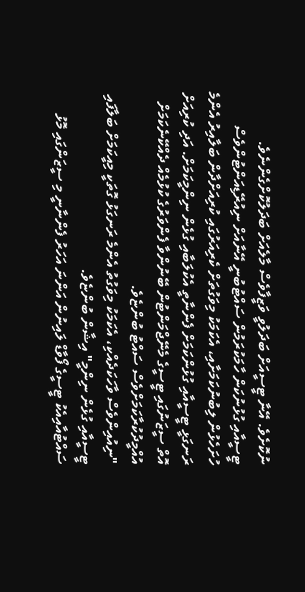ނުކޮށެވެ. އޭނާ ޓީސީއަށް ބަދަލުވީ ވަޒީފާވެސް މާލެއަށް ބަދަލުކޮށްގެންނެވެ.
ޓީސީއާއި ގުޅުނުކަން ހާމަކުރަމުން ސައްޓުބުނީ އޭނާއަށް ނިއުރޭޑިއަންޓުންވެސް ހުށަހެޅުން ލިބުނުކަމަށާއި، އެކަމަކު މިވަގުތަށް ކެރިއަރުގައި ކުރިއަށްދާން ބަލާއިރު އެންމެ ރަނގަޅީ ޓީސީއާއި ގުޅުންކަމަށް ފެންނާތީ އެކުލަބާއި ގުޅެން ނިންމީކަމަށް. އަދި ކުރިއަށް އޮތް ސީޒަނުގައި ޓީސީގެ މެނޭޖްމަންޓުން ބޭނުންވާ ފެންވަރުގެ ކުޅުމެއް ދެއްކޭނެކަމަށް އުއްމީދުކުރާކަމަށްވެސް ސައްޓު ބުންޏެވެ.
"ނިއުއިންވެސް ވާހަކަދެއްކި، އެކަމަކު މިވަގުތު އެންމެ ރަނގަޅު ގޮތަކީ މިއީކަމަށް ބަލާފައި ޓީސީއާއި ގުޅެން ނިންމީ" އިޝާން ބުންޏެވެ.
ސައްޓުއާއިއެކު ޓީސީގެ ފޯވާޑް ލައިނުން އަންނަ އަހަރު ފެންނާނީ މި ސީޒަންގައި މޮޅު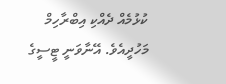ކުޅުމެއް ދެއްކި އިބްރާހިމް މަހުދީއެވެ. އޭނާވަނީ ޓީސީގެ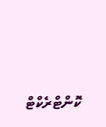ކޮންޓްރެކްޓް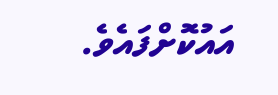އައުކޮށްފައެވެ.